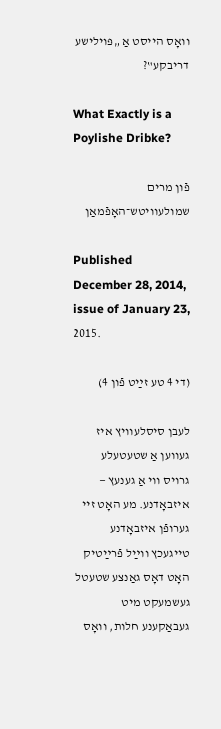וואָס הייסט אַ „פּוילישע דריבקע‟?

What Exactly is a Poylishe Dribke?

פֿון מרים שמולעוויטש־האָפֿמאַן

Published December 28, 2014, issue of January 23, 2015.

(די 4 טע זײַט פֿון 4)

לעבן סיסלעוויץ איז געווען אַ שטעטעלע גרויס ווי אַ גענעץ — איזבאָדנע. מע האָט זיי גערופֿן איזבאָדנע טייגעכץ ווײַל פֿרײַטיק האָט דאָס גאַנצע שטעטל געשמעקט מיט געבאַקענע חלות, וואָס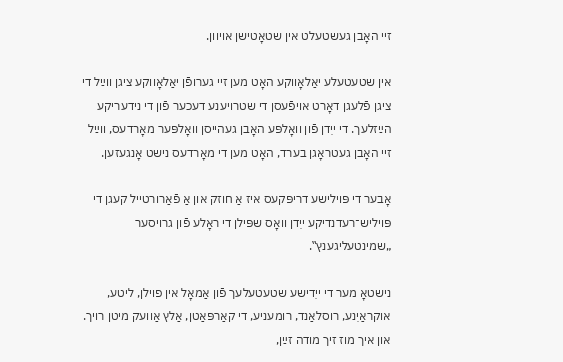זיי האָבן געשטעלט אין שטאָטישן אויוון.

אין שטעטעלע יאַלאָווקע האָט מען זיי גערופֿן יאַלאָווקע ציגן ווײַל די ציגן פֿלעגן דאָרט אויפֿעסן די שטרויענע דעכער פֿון די נידעריקע הײַזלעך. די ייִדן פֿון וואָלפּע האָבן געהייסן וואָלפּער מאָרדעס, ווײַל זיי האָבן געטראָגן בערד, האָט מען די מאָרדעס נישט אָנגעזען.

אָבער די פּוילישע דריפּקעס איז אַ חוזק און אַ פֿאַרורטייל קעגן די פּויליש־רעדנדיקע ייִדן וואָס שפּילן די ראָלע פֿון גרויסער „שמינטעליגענץ‟.

נישטאָ מער די ייִדישע שטעטעלעך פֿון אַמאָל אין פוילן, ליטע, אוקראַיִנע, רוסלאַנד, רומעניע, די קאַרפּאַטן, אַלץ אַוועק מיטן רויך. און איך מוז זיך מודה זײַן,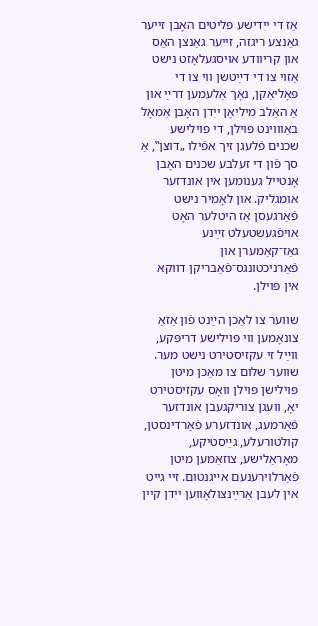אַז די ייִדישע פּליטים האָבן זייער גאַנצע ריגזה, זייער גאַנצן האַס און קריוודע אויסגעלאָזט נישט אַזוי צו די דײַטשן ווי צו די פּאָליאַקן, נאָך אַלעמען דרײַ און אַ האַלב מיליאָן ייִדן האָבן אַמאָל באַוווינט פּוילן, די פּוילישע שכנים פֿלעגן זיך אפֿילו „דוצן‟, אַ סך פֿון די זעלבע שכנים האָבן אָנטייל גענומען אין אונדזער אומגליק. און לאָמיר נישט פֿאַרגעסן אַז היטלער האָט אויפֿגעשטעלט זײַנע גאַז־קאַמערן און פֿאַרניכטונגס־פֿאַבריקן דווקא אין פּוילן.

שווער צו לאַכן הײַנט פֿון אַזאַ צונאָמען ווי פּוילישע דריפּקע, ווײַל זי עקזיסטירט נישט מער. שווער שלום צו מאַכן מיטן פּוילישן פּוילן וואָס עקזיסטירט יאָ, וועגן צוריקגעבן אונדזער פֿאַרמעג, אונדזערע פֿאַרדינסטן, קולטורעלע, גײַסטיקע, מאָראַלישע, צוזאַמען מיטן פֿאַרלוירענעם אײגנטום. זיי גייט אין לעבן אַרײַנצולאָווען ייִדן קיין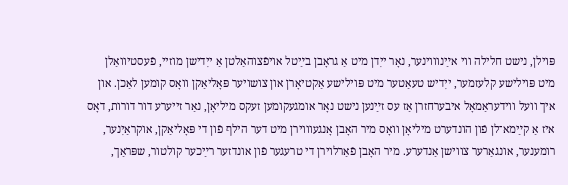פּוילן, נישט חלילה ווי אײַנוווינער, נאָר ייִדן מיט אַ גראָבן בײַטל אויפֿצוהאַלטן אַ ייִדישן מוזיי, פֿעסטיוואַלן מיט פּוילישע קלעזמער, ייִדיש טעאַטער מיט פּוילישע אַקטיאָרן און צושויער פּאָליאַקן וואָס קומען לאַכן. און איך וועל ווידעראַמאָל איבערחזרן אַז עס זײַנען נישט נאָר אומגעקומען זעקס מיליאָן, נאַר זייערע דור דורות, דאָס איז אַ קײַמא־לן פֿון הונדערט מיליאָן וואָס מיר האָבן אָנגעוווירן מיט דער הילף פֿון די פּאָליאַקן, אוקראַיִנער, רומענער, אונגאַרער צווישן אַנדערע. מיר האָבן פֿאַרלוירן די טרעגער פֿון אונדזער רײַכער קולטור, שפּראַך,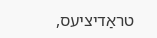טראַדיציעס,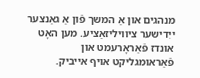מנהגים און אַ המשך פֿון אַ גאַנצער ייִדישער ציוויליזאַציע. מען האָט אונדז פֿאַראָרעמט און פֿאַראומגליקט אויף אייביק.